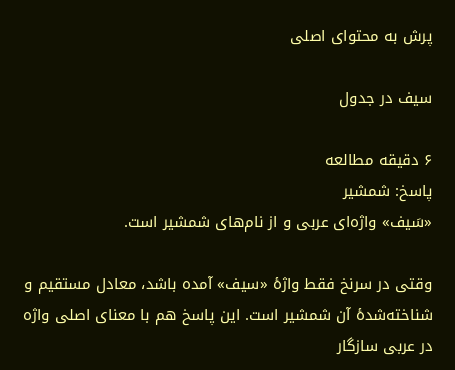پرش به محتوای اصلی

سیف در جدول

۶ دقیقه مطالعه
پاسخ: شمشیر
«سَیف» واژه‌ای عربی و از نام‌های شمشیر است.

وقتی در سرنخ فقط واژهٔ «سیف» آمده باشد، معادل مستقیم و شناخته‌شدهٔ آن شمشیر است. این پاسخ هم با معنای اصلی واژه در عربی سازگار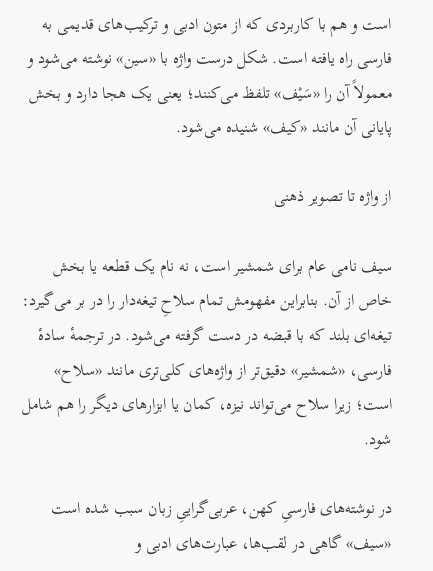است و هم با کاربردی که از متون ادبی و ترکیب‌های قدیمی به فارسی راه یافته است. شکل درست واژه با «سین» نوشته می‌شود و معمولاً آن را «سَیْف» تلفظ می‌کنند؛ یعنی یک هجا دارد و بخش پایانی آن مانند «کیف» شنیده می‌شود.

از واژه تا تصویر ذهنی

سیف نامی عام برای شمشیر است، نه نام یک قطعه یا بخش خاص از آن. بنابراین مفهومش تمام سلاحِ تیغه‌دار را در بر می‌گیرد: تیغه‌ای بلند که با قبضه در دست گرفته می‌شود. در ترجمهٔ سادهٔ فارسی، «شمشیر» دقیق‌تر از واژه‌های کلی‌تری مانند «سلاح» است؛ زیرا سلاح می‌تواند نیزه، کمان یا ابزارهای دیگر را هم شامل شود.

در نوشته‌های فارسیِ کهن، عربی‌گراییِ زبان سبب شده است «سیف» گاهی در لقب‌ها، عبارت‌های ادبی و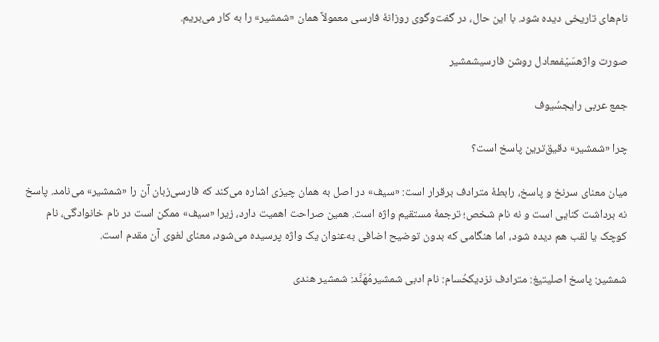نام‌های تاریخی دیده شود. با این حال، در گفت‌وگوی روزانهٔ فارسی معمولاً همان «شمشیر» را به کار می‌بریم.

صورت واژهسَیْفمعادل روشن فارسیشمشیر

جمع عربی رایجسُیوف

چرا «شمشیر» دقیق‌ترین پاسخ است؟

میان معنای سرنخ و پاسخ، رابطهٔ مترادف برقرار است: «سیف» در اصل به همان چیزی اشاره می‌کند که فارسی‌زبان آن را «شمشیر» می‌نامد. پاسخ نه برداشت کنایی است و نه نام شخص؛ ترجمهٔ مستقیم واژه است. همین صراحت اهمیت دارد، زیرا «سیف» ممکن است در نام خانوادگی، نام کوچک یا لقب هم دیده شود، اما هنگامی که بدون توضیح اضافی به‌عنوان یک واژه پرسیده می‌شود، معنای لغوی آن مقدم است.

شمشیر: پاسخ اصلیتیغ: مترادف نزدیکحُسام: نام ادبی شمشیرمُهَنَّد: شمشیر هندی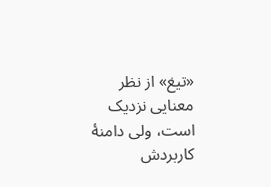«تیغ» از نظر معنایی نزدیک است، ولی دامنهٔ کاربردش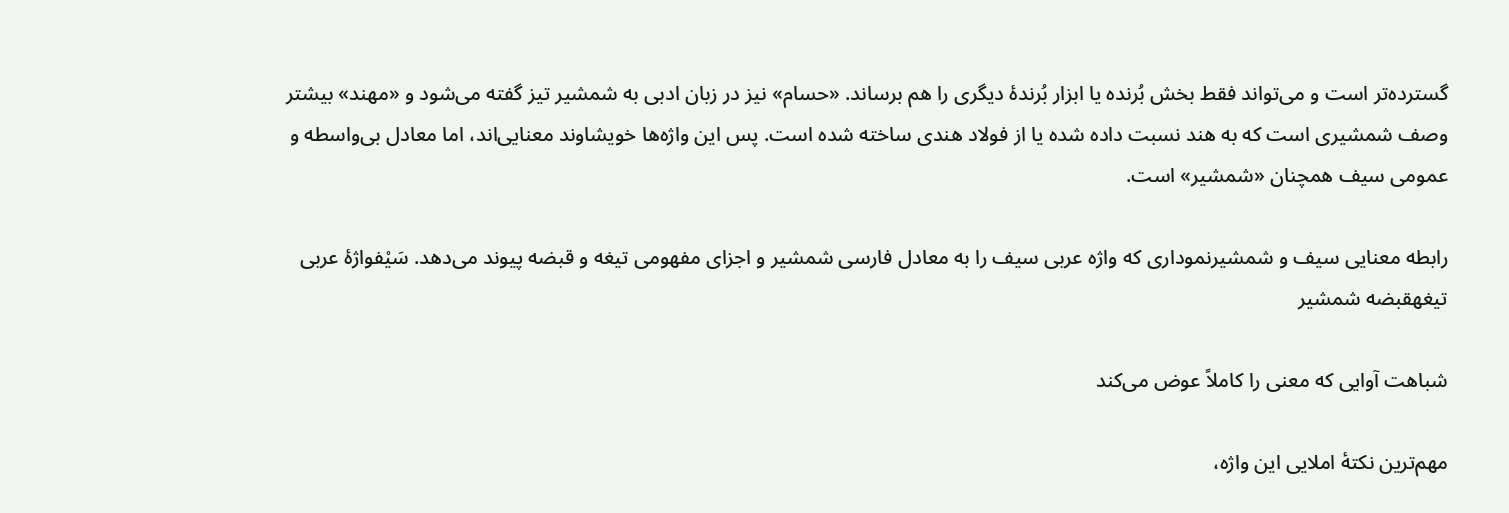گسترده‌تر است و می‌تواند فقط بخش بُرنده یا ابزار بُرندهٔ دیگری را هم برساند. «حسام» نیز در زبان ادبی به شمشیر تیز گفته می‌شود و «مهند» بیشتر وصف شمشیری است که به هند نسبت داده شده یا از فولاد هندی ساخته شده است. پس این واژه‌ها خویشاوند معنایی‌اند، اما معادل بی‌واسطه و عمومی سیف همچنان «شمشیر» است.

رابطه معنایی سیف و شمشیرنموداری که واژه عربی سیف را به معادل فارسی شمشیر و اجزای مفهومی تیغه و قبضه پیوند می‌دهد. سَیْفواژهٔ عربی تیغهقبضه شمشیر

شباهت آوایی که معنی را کاملاً عوض می‌کند

مهم‌ترین نکتهٔ املایی این واژه،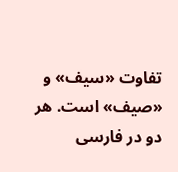تفاوت «سیف» و «صیف» است. هر دو در فارسی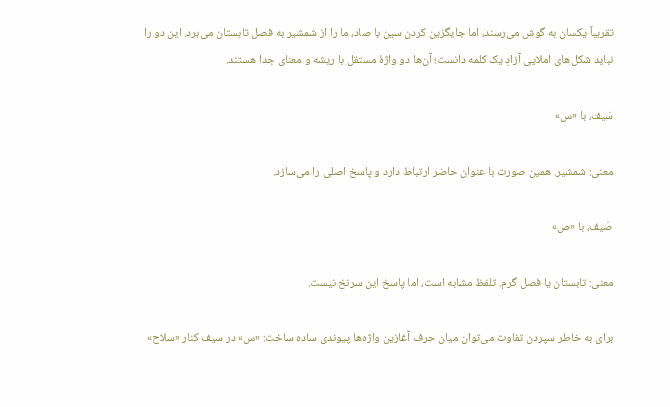تقریباً یکسان به گوش می‌رسند، اما جایگزین کردن سین با صاد، ما را از شمشیر به فصل تابستان می‌برد. این دو را نباید شکل‌های املایی آزادِ یک کلمه دانست؛ آن‌ها دو واژهٔ مستقل با ریشه و معنای جدا هستند.

سَیف، با «س»

معنی: شمشیر. همین صورت با عنوان حاضر ارتباط دارد و پاسخ اصلی را می‌سازد.

صَیف، با «ص»

معنی: تابستان یا فصل گرم. تلفظ مشابه است، اما پاسخ این سرنخ نیست.

برای به خاطر سپردن تفاوت می‌توان میان حرف آغازین واژه‌ها پیوندی ساده ساخت: «س» در سیف کنار «سلاح»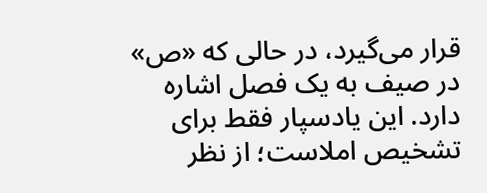قرار می‌گیرد، در حالی که «ص» در صیف به یک فصل اشاره دارد. این یادسپار فقط برای تشخیص املاست؛ از نظر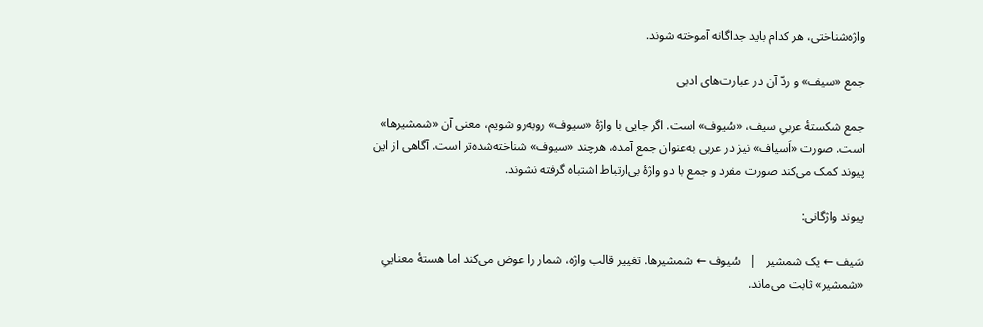واژه‌شناختی، هر کدام باید جداگانه آموخته شوند.

جمع «سیف» و ردّ آن در عبارت‌های ادبی

جمع شکستهٔ عربیِ سیف، «سُیوف» است. اگر جایی با واژهٔ «سیوف» روبه‌رو شویم، معنی آن «شمشیرها» است. صورت «اَسیاف» نیز در عربی به‌عنوان جمع آمده، هرچند «سیوف» شناخته‌شده‌تر است. آگاهی از این پیوند کمک می‌کند صورت مفرد و جمع با دو واژهٔ بی‌ارتباط اشتباه گرفته نشوند.

پیوند واژگانی:

سَیف ← یک شمشیر   |   سُیوف ← شمشیرها. تغییر قالب واژه، شمار را عوض می‌کند اما هستهٔ معناییِ «شمشیر» ثابت می‌ماند.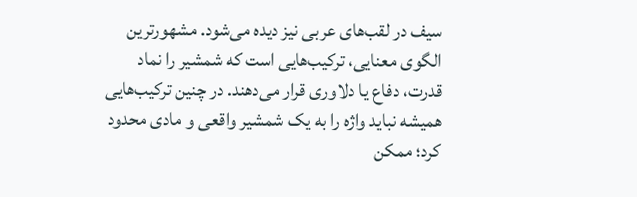سیف در لقب‌های عربی نیز دیده می‌شود. مشهورترین الگوی معنایی، ترکیب‌هایی است که شمشیر را نماد قدرت، دفاع یا دلاوری قرار می‌دهند. در چنین ترکیب‌هایی همیشه نباید واژه را به یک شمشیر واقعی و مادی محدود کرد؛ ممکن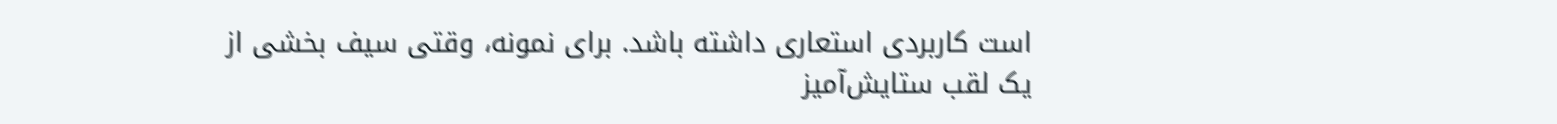است کاربردی استعاری داشته باشد. برای نمونه، وقتی سیف بخشی از یک لقب ستایش‌آمیز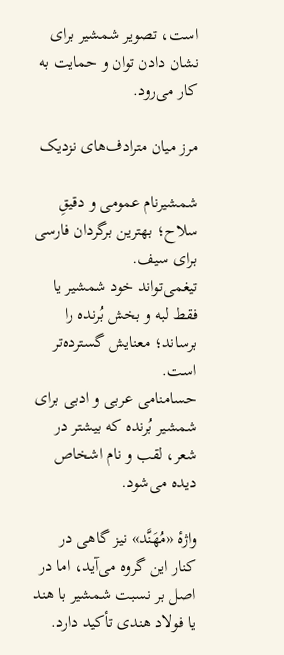است، تصویر شمشیر برای نشان دادن توان و حمایت به کار می‌رود.

مرز میان مترادف‌های نزدیک

شمشیرنام عمومی و دقیقِ سلاح؛ بهترین برگردان فارسی برای سیف.
تیغمی‌تواند خود شمشیر یا فقط لبه و بخش بُرنده را برساند؛ معنایش گسترده‌تر است.
حسامنامی عربی و ادبی برای شمشیر بُرنده که بیشتر در شعر، لقب و نام اشخاص دیده می‌شود.

واژهٔ «مُهَنَّد» نیز گاهی در کنار این گروه می‌آید، اما در اصل بر نسبت شمشیر با هند یا فولاد هندی تأکید دارد.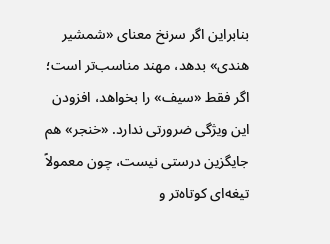بنابراین اگر سرنخ معنای «شمشیر هندی» بدهد، مهند مناسب‌تر است؛ اگر فقط «سیف» را بخواهد، افزودن این ویژگی ضرورتی ندارد. «خنجر» هم جایگزین درستی نیست، چون معمولاً تیغه‌ای کوتاه‌تر و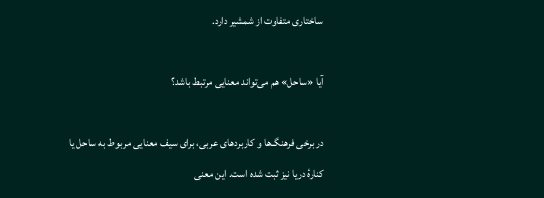ساختاری متفاوت از شمشیر دارد.

آیا «ساحل» هم می‌تواند معنایی مرتبط باشد؟

در برخی فرهنگ‌ها و کاربردهای عربی، برای سیف معنایی مربوط به ساحل یا کنارهٔ دریا نیز ثبت شده است. این معنی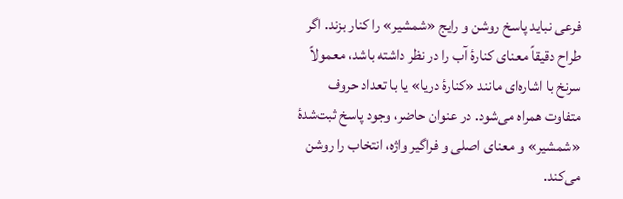فرعی نباید پاسخ روشن و رایج «شمشیر» را کنار بزند. اگر طراح دقیقاً معنای کنارهٔ آب را در نظر داشته باشد، معمولاً سرنخ با اشاره‌ای مانند «کنارهٔ دریا» یا با تعداد حروف متفاوت همراه می‌شود. در عنوان حاضر، وجود پاسخ ثبت‌شدهٔ «شمشیر» و معنای اصلی و فراگیر واژه، انتخاب را روشن می‌کند.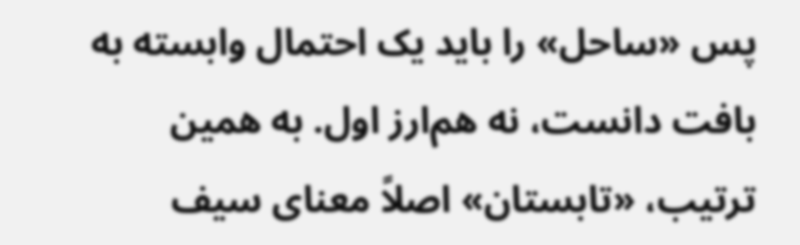پس «ساحل» را باید یک احتمال وابسته به بافت دانست، نه هم‌ارز اول. به همین ترتیب، «تابستان» اصلاً معنای سیف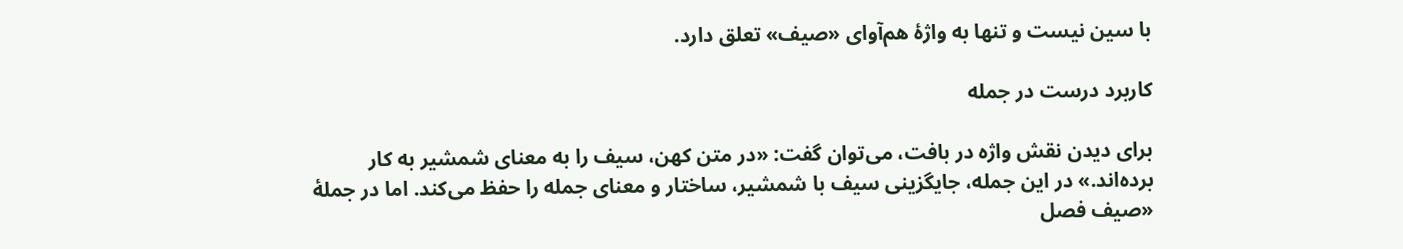با سین نیست و تنها به واژهٔ هم‌آوای «صیف» تعلق دارد.

کاربرد درست در جمله

برای دیدن نقش واژه در بافت، می‌توان گفت: «در متن کهن، سیف را به معنای شمشیر به کار برده‌اند.» در این جمله، جایگزینی سیف با شمشیر، ساختار و معنای جمله را حفظ می‌کند. اما در جملهٔ «صیف فصل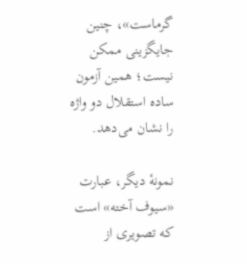گرماست»، چنین جایگزینی ممکن نیست؛ همین آزمون ساده استقلال دو واژه را نشان می‌دهد.

نمونهٔ دیگر، عبارت «سیوف آخته» است که تصویری از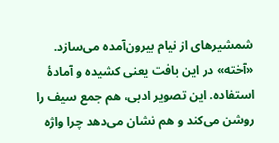شمشیرهای از نیام بیرون‌آمده می‌سازد. «آخته» در این بافت یعنی کشیده و آمادهٔ استفاده. این تصویر ادبی، هم جمع سیف را روشن می‌کند و هم نشان می‌دهد چرا واژه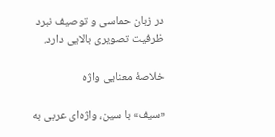در زبان حماسی و توصیف نبرد ظرفیت تصویری بالایی دارد.

خلاصهٔ معنایی واژه

«سیف» با سین، واژه‌ای عربی به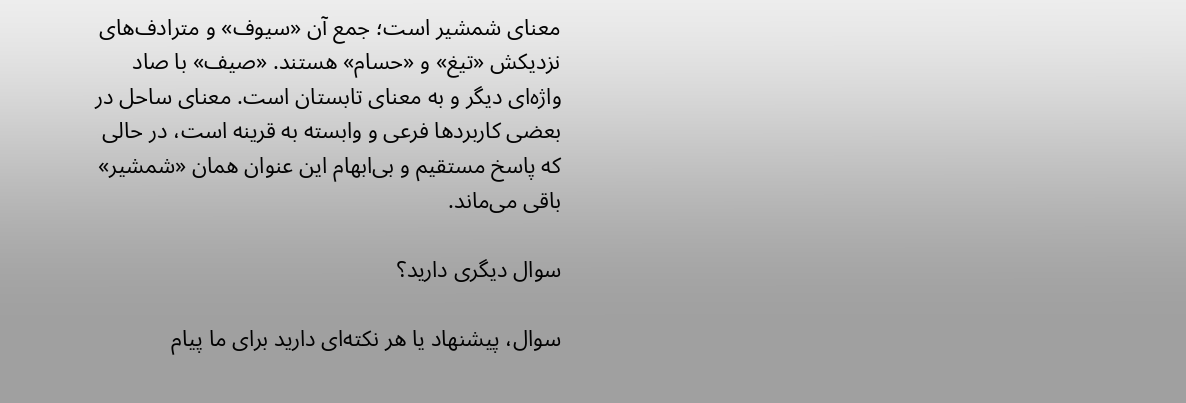معنای شمشیر است؛ جمع آن «سیوف» و مترادف‌های نزدیکش «تیغ» و «حسام» هستند. «صیف» با صاد واژه‌ای دیگر و به معنای تابستان است. معنای ساحل در بعضی کاربردها فرعی و وابسته به قرینه است، در حالی که پاسخ مستقیم و بی‌ابهام این عنوان همان «شمشیر» باقی می‌ماند.

سوال دیگری دارید؟

سوال، پیشنهاد یا هر نکته‌ای دارید برای ما پیام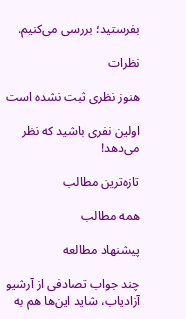بفرستید؛ بررسی می‌کنیم.

نظرات

هنوز نظری ثبت نشده است

اولین نفری باشید که نظر می‌دهد!

تازه‌ترین مطالب

همه مطالب

پیشنهاد مطالعه

چند جواب تصادفی از آرشیو آزادیاب، شاید این‌ها هم به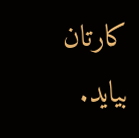کارتان بیاید.